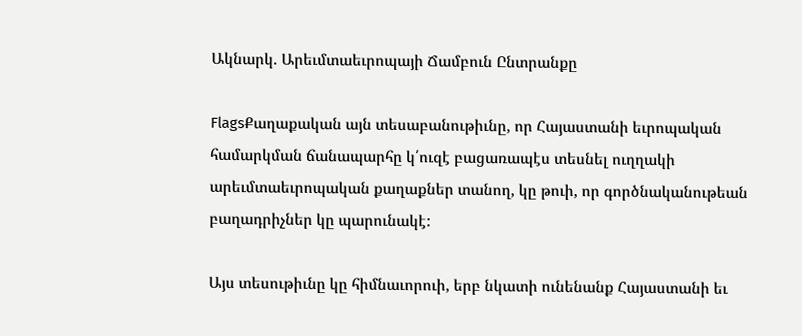Ակնարկ. Արեւմտաեւրոպայի Ճամբուն Ընտրանքը

FlagsՔաղաքական այն տեսաբանութիւնը, որ Հայաստանի եւրոպական համարկման ճանապարհը կ՛ուզէ բացառապէս տեսնել ուղղակի արեւմտաեւրոպական քաղաքներ տանող, կը թուի, որ գործնականութեան բաղադրիչներ կը պարունակէ:

Այս տեսութիւնը կը հիմնաւորուի, երբ նկատի ունենանք Հայաստանի եւ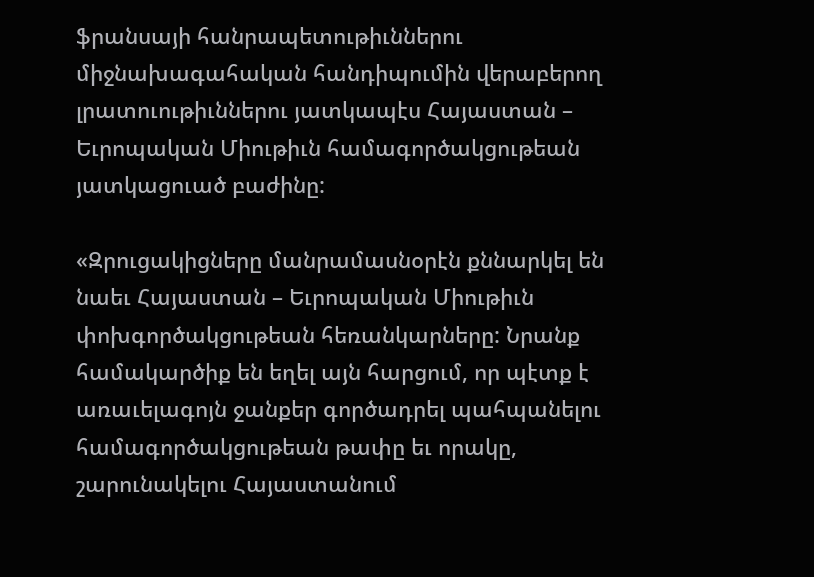ֆրանսայի հանրապետութիւններու միջնախագահական հանդիպումին վերաբերող լրատուութիւններու յատկապէս Հայաստան – Եւրոպական Միութիւն համագործակցութեան յատկացուած բաժինը:

«Զրուցակիցները մանրամասնօրէն քննարկել են նաեւ Հայաստան – Եւրոպական Միութիւն փոխգործակցութեան հեռանկարները: Նրանք համակարծիք են եղել այն հարցում, որ պէտք է առաւելագոյն ջանքեր գործադրել պահպանելու համագործակցութեան թափը եւ որակը, շարունակելու Հայաստանում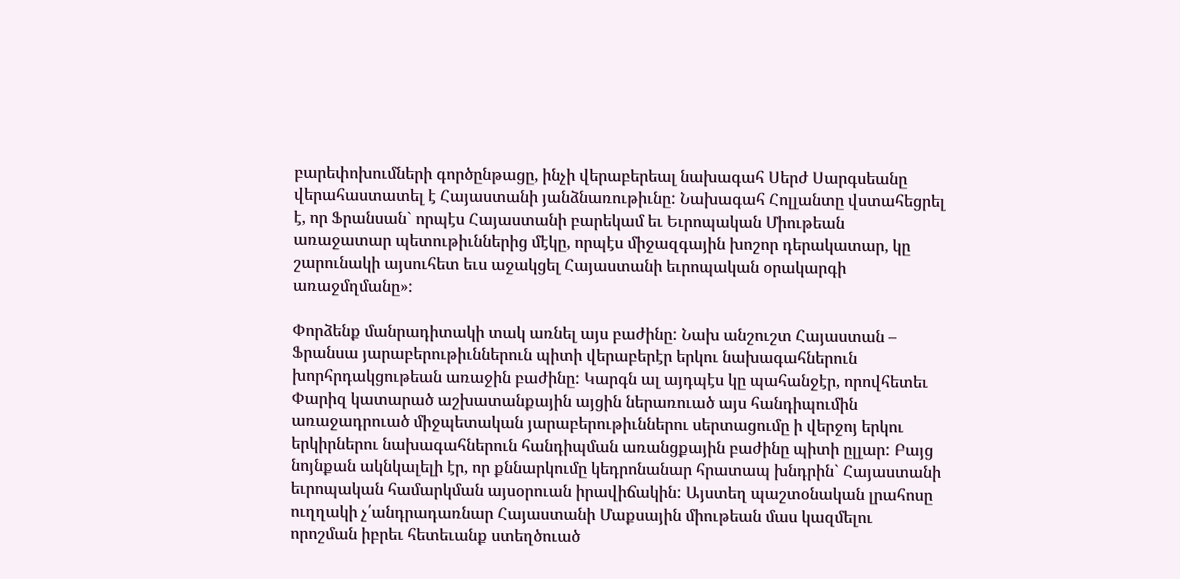բարեփոխումների գործընթացը, ինչի վերաբերեալ նախագահ Սերժ Սարգսեանը վերահաստատել է Հայաստանի յանձնառութիւնը: Նախագահ Հոլլանտը վստահեցրել է, որ Ֆրանսան` որպէս Հայաստանի բարեկամ եւ Եւրոպական Միութեան առաջատար պետութիւններից մէկը, որպէս միջազգային խոշոր դերակատար, կը շարունակի այսուհետ եւս աջակցել Հայաստանի եւրոպական օրակարգի առաջմղմանը»:

Փորձենք մանրադիտակի տակ առնել այս բաժինը: Նախ անշուշտ Հայաստան – Ֆրանսա յարաբերութիւններուն պիտի վերաբերէր երկու նախագահներուն խորհրդակցութեան առաջին բաժինը: Կարգն ալ այդպէս կը պահանջէր, որովհետեւ Փարիզ կատարած աշխատանքային այցին ներառուած այս հանդիպումին առաջադրուած միջպետական յարաբերութիւններու սերտացումը ի վերջոյ երկու երկիրներու նախագահներուն հանդիպման առանցքային բաժինը պիտի ըլլար: Բայց նոյնքան ակնկալելի էր, որ քննարկումը կեդրոնանար հրատապ խնդրին` Հայաստանի եւրոպական համարկման այսօրուան իրավիճակին: Այստեղ պաշտօնական լրահոսը ուղղակի չ՛անդրադառնար Հայաստանի Մաքսային միութեան մաս կազմելու որոշման իբրեւ հետեւանք ստեղծուած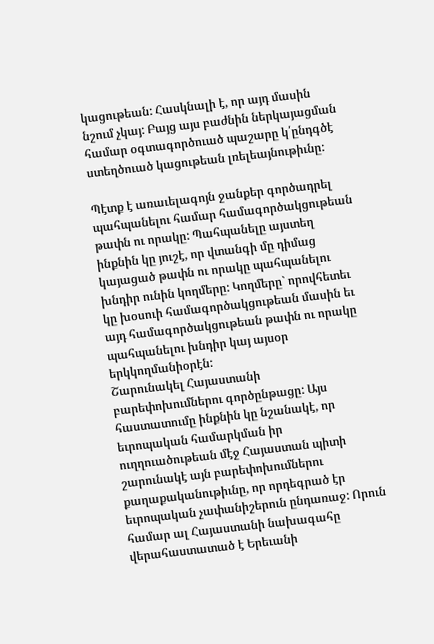կացութեան: Հասկնալի է, որ այդ մասին նշում չկայ: Բայց այս բաժնին ներկայացման համար օգտագործուած պաշարը կ՛ընդգծէ ստեղծուած կացութեան լռելեայնութիւնը:

Պէտք է առաւելագոյն ջանքեր գործադրել պահպանելու համար համագործակցութեան թափն ու որակը: Պահպանելը այստեղ ինքնին կը յուշէ, որ վտանգի մը դիմաց կայացած թափն ու որակը պահպանելու խնդիր ունին կողմերը: Կողմերը` որովհետեւ կը խօսուի համագործակցութեան մասին եւ այդ համագործակցութեան թափն ու որակը պահպանելու խնդիր կայ այսօր երկկողմանիօրէն:
Շարունակել Հայաստանի բարեփոխումներու գործընթացը: Այս հաստատումը ինքնին կը նշանակէ, որ եւրոպական համարկման իր ուղղուածութեան մէջ Հայաստան պիտի շարունակէ այն բարեփոխումներու քաղաքականութիւնը, որ որդեգրած էր եւրոպական չափանիշերուն ընդառաջ: Որուն համար ալ Հայաստանի նախագահը վերահաստատած է Երեւանի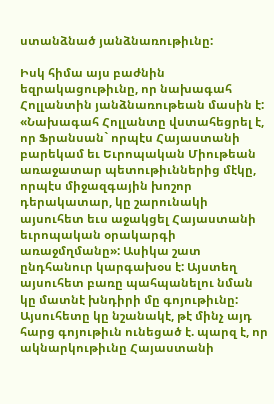ստանձնած յանձնառութիւնը:

Իսկ հիմա այս բաժնին եզրակացութիւնը, որ նախագահ Հոլլանտին յանձնառութեան մասին է: «Նախագահ Հոլլանտը վստահեցրել է, որ Ֆրանսան` որպէս Հայաստանի բարեկամ եւ Եւրոպական Միութեան առաջատար պետութիւններից մէկը, որպէս միջազգային խոշոր դերակատար, կը շարունակի այսուհետ եւս աջակցել Հայաստանի եւրոպական օրակարգի առաջմղմանը»: Ասիկա շատ ընդհանուր կարգախօս է: Այստեղ այսուհետ բառը պահպանելու նման կը մատնէ խնդիրի մը գոյութիւնը: Այսուհետը կը նշանակէ, թէ մինչ այդ հարց գոյութիւն ունեցած է. պարզ է, որ ակնարկութիւնը Հայաստանի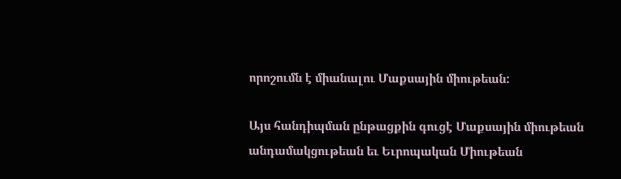որոշումն է միանալու Մաքսային միութեան:

Այս հանդիպման ընթացքին գուցէ Մաքսային միութեան անդամակցութեան եւ Եւրոպական Միութեան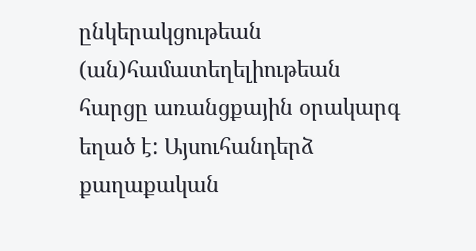ընկերակցութեան (ան)համատեղելիութեան հարցը առանցքային օրակարգ եղած է: Այսուհանդերձ քաղաքական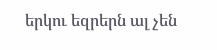երկու եզրերն ալ չեն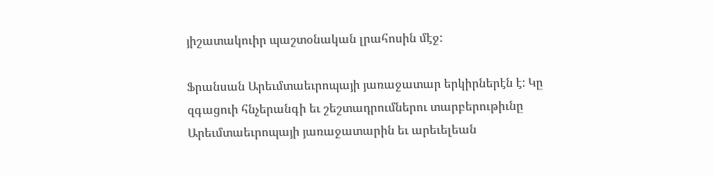յիշատակուիր պաշտօնական լրահոսին մէջ:

Ֆրանսան Արեւմտաեւրոպայի յառաջատար երկիրներէն է: Կը զգացուի հնչերանգի եւ շեշտադրումներու տարբերութիւնը Արեւմտաեւրոպայի յառաջատարին եւ արեւելեան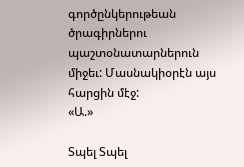գործընկերութեան ծրագիրներու պաշտօնատարներուն միջեւ: Մասնակիօրէն այս հարցին մէջ:
«Ա.»

Տպել Տպել